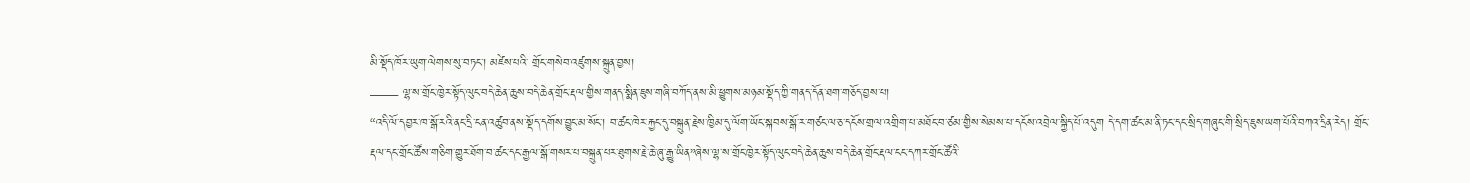མི་སྡོད་ཁོར་ཡུག་ལེགས་སུ་བཏང་། མཛེས་པའི་ གྲོང་གསེབ་འཛུགས་སྐྲུན་བྱས།
—— ལྷ་ས་གྲོང་ཁྱེར་སྟོད་ལུང་བདེ་ཆེན་ཆུས་བདེ་ཆེན་གྲོང་རྡལ་གྱིས་གནད་སྨིན་ཇུས་གཞི་བཀོད་ནས་མི་ཕྱུགས་མཉམ་སྡོད་ཀྱི་གནད་དོན་ཐག་གཅོད་བྱས་པ།
“འདི་ལོ་དབྱར་ཁ་སྒོ་རའི་ནང་དྲི་ངན་འཚུབ་ནས་སྡོད་དགོས་བྱུང་མ་སོང་། བ་ཚང་ཁེར་རྐྱང་དུ་བསྐྲུན་རྗེས་ཁྱིམ་དུ་ལོག་ཡོང་སྐབས་སྒོ་ར་གཙང་ལ་ཅ་དངོས་གྲལ་འགྲིག་པ་མཐོང་བ་ཙམ་གྱིས་སེམས་པ་དངོས་འབྲེལ་སྐྱིད་པོ་འདུག དེ་དག་ཚང་མ་ནི་ཏང་དང་སྲིད་གཞུང་གི་སྲིད་ཇུས་ཡག་པོའི་བཀའ་དྲིན་རེད། གྲོང་རྡལ་དང་གྲོང་ཚོས་གཅིག་གྱུར་ཐོག་བ་ཚང་དང་རྒྱལ་སྒོ་གསར་པ་བསྐྲུན་པར་ཐུགས་རྗེ་ཆེ་ཞུ་རྒྱུ་ཡིན”ཞེས་ལྷ་ས་གྲོང་ཁྱེར་སྟོད་ལུང་བདེ་ཆེན་ཆུས་བདེ་ཆེན་གྲོང་རྡལ་ངང་དཀར་གྲོང་ཚོའི་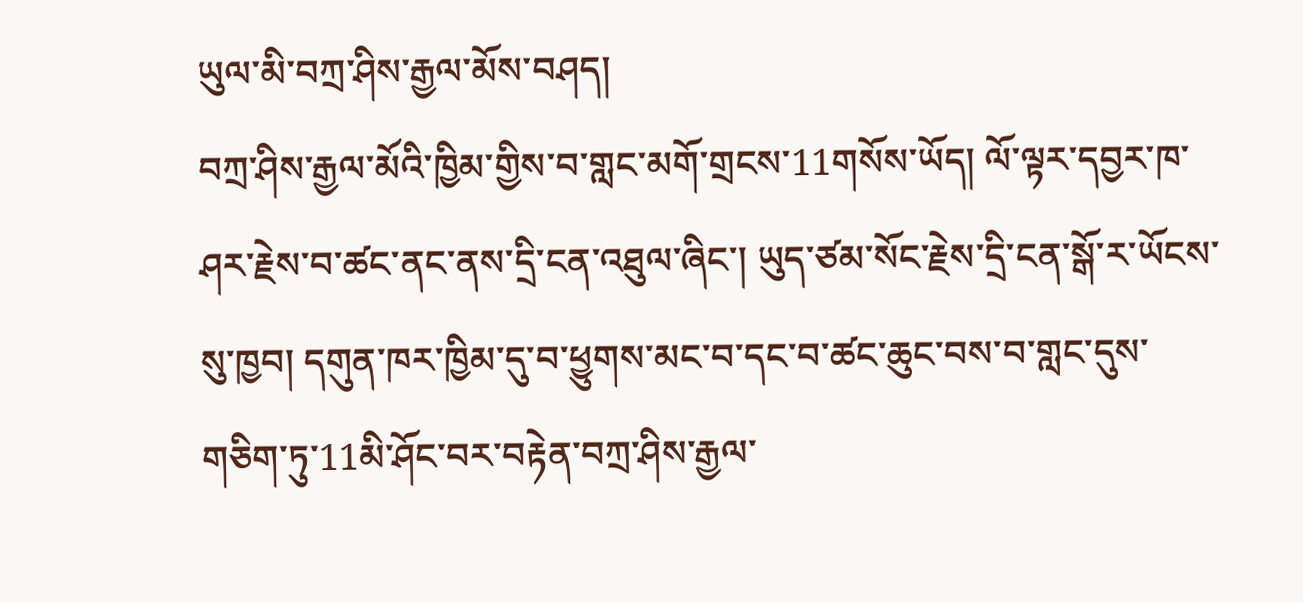ཡུལ་མི་བཀྲ་ཤིས་རྒྱལ་མོས་བཤད།
བཀྲ་ཤིས་རྒྱལ་མོའི་ཁྱིམ་གྱིས་བ་གླང་མགོ་གྲངས་11གསོས་ཡོད། ལོ་ལྟར་དབྱར་ཁ་ཤར་རྗེས་བ་ཚང་ནང་ནས་དྲི་ངན་འཐུལ་ཞིང་། ཡུད་ཙམ་སོང་རྗེས་དྲི་ངན་སྒོ་ར་ཡོངས་སུ་ཁྱབ། དགུན་ཁར་ཁྱིམ་དུ་བ་ཕྱུགས་མང་བ་དང་བ་ཚང་ཆུང་བས་བ་གླང་དུས་གཅིག་ཏུ་11མི་ཤོང་བར་བརྟེན་བཀྲ་ཤིས་རྒྱལ་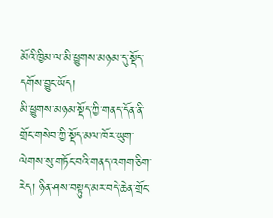མོའི་ཁྱིམ་ལ་མི་ཕྱུགས་མཉམ་དུ་སྡོད་དགོས་བྱུང་ཡོད།
མི་ཕྱུགས་མཉམ་སྡོད་ཀྱི་གནད་དོན་ནི་གྲོང་གསེབ་ཀྱི་སྡོད་མལ་ཁོར་ཡུག་ལེགས་སུ་གཏོང་བའི་གནད་འགག་ཅིག་རེད། ཉིན་ཤས་བསྟུད་མར་བདེ་ཆེན་གྲོང་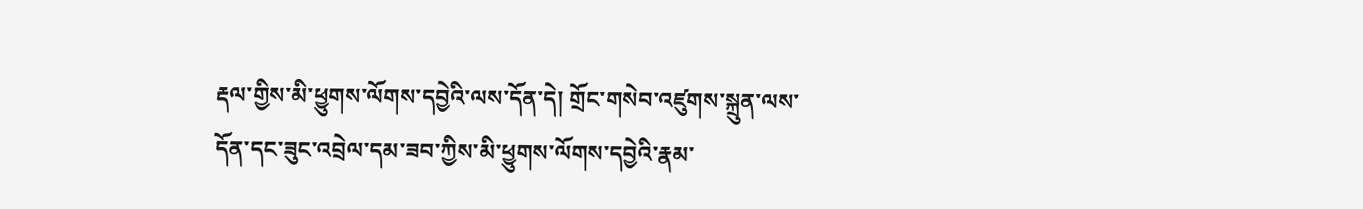རྡལ་གྱིས་མི་ཕྱུགས་ལོགས་དབྱེའི་ལས་དོན་དེ། གྲོང་གསེབ་འཛུགས་སྐྲུན་ལས་དོན་དང་ཟུང་འབྲེལ་དམ་ཟབ་ཀྱིས་མི་ཕྱུགས་ལོགས་དབྱེའི་རྣམ་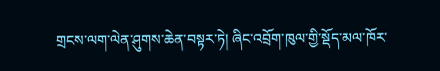གྲངས་ལག་ལེན་ཤུགས་ཆེན་བསྟར་ཏེ། ཞིང་འབྲོག་ཁུལ་གྱི་སྡོད་མལ་ཁོར་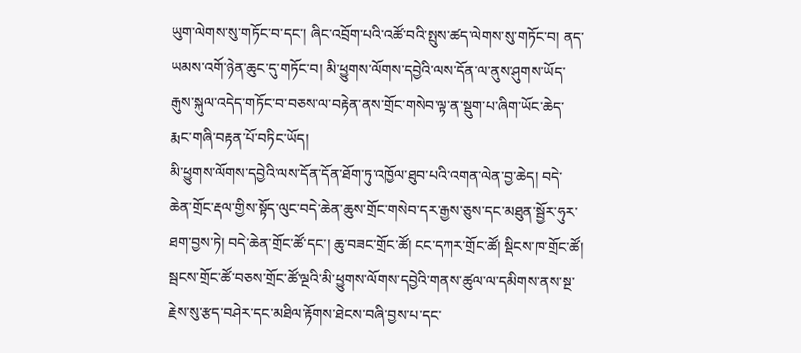ཡུག་ལེགས་སུ་གཏོང་བ་དང་། ཞིང་འབྲོག་པའི་འཚོ་བའི་སྤུས་ཚད་ལེགས་སུ་གཏོང་བ། ནད་ཡམས་འགོ་ཉེན་ཆུང་དུ་གཏོང་བ། མི་ཕྱུགས་ལོགས་དབྱེའི་ལས་དོན་ལ་ནུས་ཤུགས་ཡོད་རྒུས་སྐུལ་འདེད་གཏོང་བ་བཅས་ལ་བརྟེན་ནས་གྲོང་གསེབ་ལྟ་ན་སྡུག་པ་ཞིག་ཡོང་ཆེད་རྨང་གཞི་བརྟན་པོ་བཏིང་ཡོད།
མི་ཕྱུགས་ལོགས་དབྱེའི་ལས་དོན་དོན་ཐོག་ཏུ་འཁྱོལ་ཐུབ་པའི་འགན་ལེན་བྱ་ཆེད། བདེ་ཆེན་གྲོང་རྡལ་གྱིས་སྟོད་ལུང་བདེ་ཆེན་ཆུས་གྲོང་གསེབ་དར་རྒྱས་ཅུས་དང་མཐུན་སྦྱོར་ཧུར་ཐག་བྱས་ཏེ། བདེ་ཆེན་གྲོང་ཚོ་དང་། ཆུ་བཟང་གྲོང་ཚོ། ངང་དཀར་གྲོང་ཚོ། སྡིངས་ཁ་གྲོང་ཚོ། སྦངས་གྲོང་ཚོ་བཅས་གྲོང་ཚོ་ལྔའི་མི་ཕྱུགས་ལོགས་དབྱེའི་གནས་ཚུལ་ལ་དམིགས་ནས་སྔ་རྗེས་སུ་རྩད་བཤེར་དང་མཐིལ་རྟོགས་ཐེངས་བཞི་བྱས་པ་དང་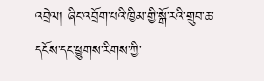འབྲེལ། ཞིང་འབྲོག་པའི་ཁྱིམ་གྱི་སྒོ་རའི་གྲུབ་ཆ་དངོས་དང་ཕྱུགས་རིགས་ཀྱི་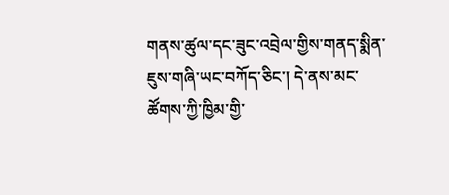གནས་ཚུལ་དང་ཟུང་འབྲེལ་གྱིས་གནད་སྨིན་ཇུས་གཞི་ཡང་བཀོད་ཅིང་། དེ་ནས་མང་ཚོགས་ཀྱི་ཁྱིམ་གྱི་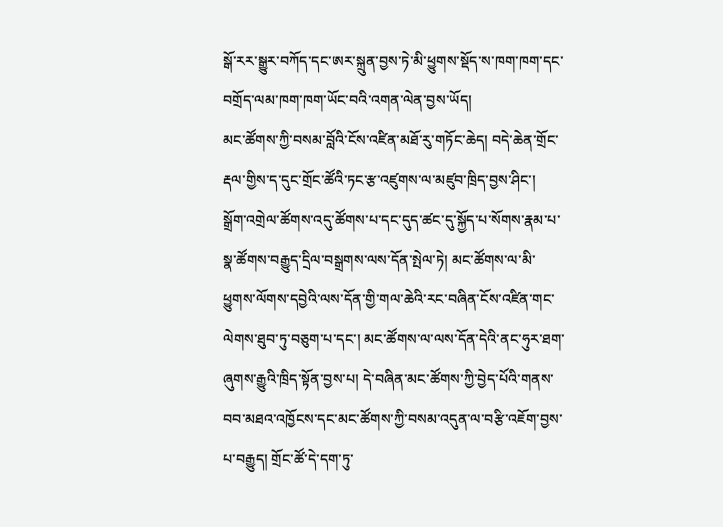སྒོ་རར་སྒྱུར་བཀོད་དང་ཨར་སྐྲུན་བྱས་ཏེ་མི་ཕྱུགས་སྡོད་ས་ཁག་ཁག་དང་བགྲོད་ལམ་ཁག་ཁག་ཡོང་བའི་འགན་ལེན་བྱས་ཡོད།
མང་ཚོགས་ཀྱི་བསམ་བློའི་ངོས་འཛིན་མཐོ་རུ་གཏོང་ཆེད། བདེ་ཆེན་གྲོང་རྡལ་གྱིས་ད་དུང་གྲོང་ཚོའི་ཏང་རྩ་འཛུགས་ལ་མཛུབ་ཁྲིད་བྱས་ཤིང་། སྒྲོག་འགྲེལ་ཚོགས་འདུ་ཚོགས་པ་དང་དུད་ཚང་དུ་སྐྱོད་པ་སོགས་རྣམ་པ་སྣ་ཚོགས་བརྒྱུད་དྲིལ་བསྒྲགས་ལས་དོན་སྤེལ་ཏེ། མང་ཚོགས་ལ་མི་ཕྱུགས་ལོགས་དབྱེའི་ལས་དོན་གྱི་གལ་ཆེའི་རང་བཞིན་ངོས་འཛིན་གང་ལེགས་ཐུབ་ཏུ་བཅུག་པ་དང་། མང་ཚོགས་ལ་ལས་དོན་དེའི་ནང་ཧུར་ཐག་ཞུགས་རྒྱུའི་ཁྲིད་སྟོན་བྱས་པ། དེ་བཞིན་མང་ཚོགས་ཀྱི་བྱེད་པོའི་གནས་བབ་མཐའ་འཁྱོངས་དང་མང་ཚོགས་ཀྱི་བསམ་འདུན་ལ་བརྩི་འཇོག་བྱས་པ་བརྒྱུད། གྲོང་ཚོ་དེ་དག་ཏུ་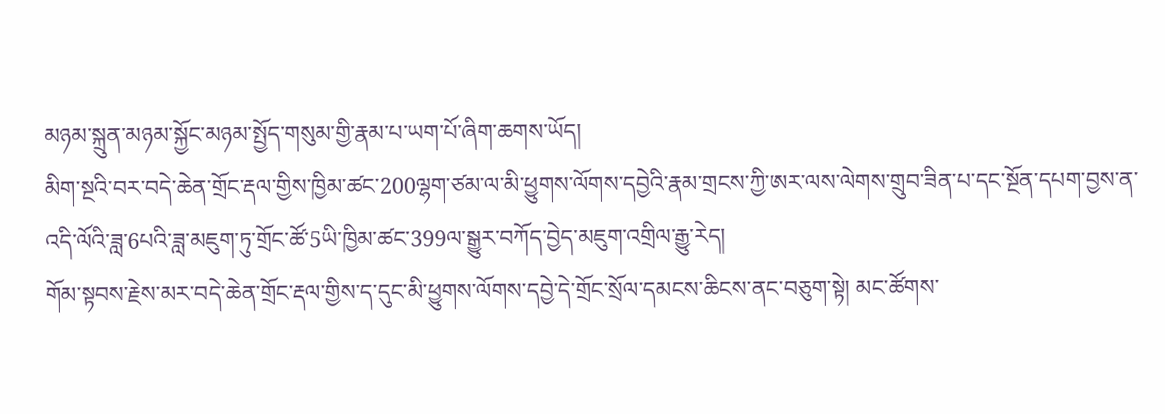མཉམ་སྐྲུན་མཉམ་སྐྱོང་མཉམ་སྤྱོད་གསུམ་གྱི་རྣམ་པ་ཡག་པོ་ཞིག་ཆགས་ཡོད།
མིག་སྔའི་བར་བདེ་ཆེན་གྲོང་རྡལ་གྱིས་ཁྱིམ་ཚང་200ལྷག་ཙམ་ལ་མི་ཕྱུགས་ལོགས་དབྱེའི་རྣམ་གྲངས་ཀྱི་ཨར་ལས་ལེགས་གྲུབ་ཟིན་པ་དང་སྔོན་དཔག་བྱས་ན་འདི་ལོའི་ཟླ་6པའི་ཟླ་མཇུག་ཏུ་གྲོང་ཚོ་5ཡི་ཁྱིམ་ཚང་399ལ་སྒྱུར་བཀོད་བྱེད་མཇུག་འགྲིལ་རྒྱུ་རེད།
གོམ་སྟབས་རྗེས་མར་བདེ་ཆེན་གྲོང་རྡལ་གྱིས་ད་དུང་མི་ཕྱུགས་ལོགས་དབྱེ་དེ་གྲོང་སྲོལ་དམངས་ཆིངས་ནང་བཅུག་སྟེ། མང་ཚོགས་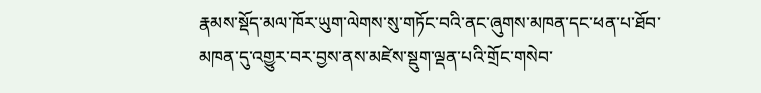རྣམས་སྡོད་མལ་ཁོར་ཡུག་ལེགས་སུ་གཏོང་བའི་ནང་ཞུགས་མཁན་དང་ཕན་པ་ཐོབ་མཁན་དུ་འགྱུར་བར་བྱས་ནས་མཛེས་སྡུག་ལྡན་པའི་གྲོང་གསེབ་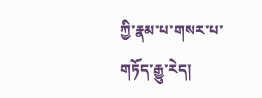ཀྱི་རྣམ་པ་གསར་པ་གཏོད་རྒྱུ་རེད།